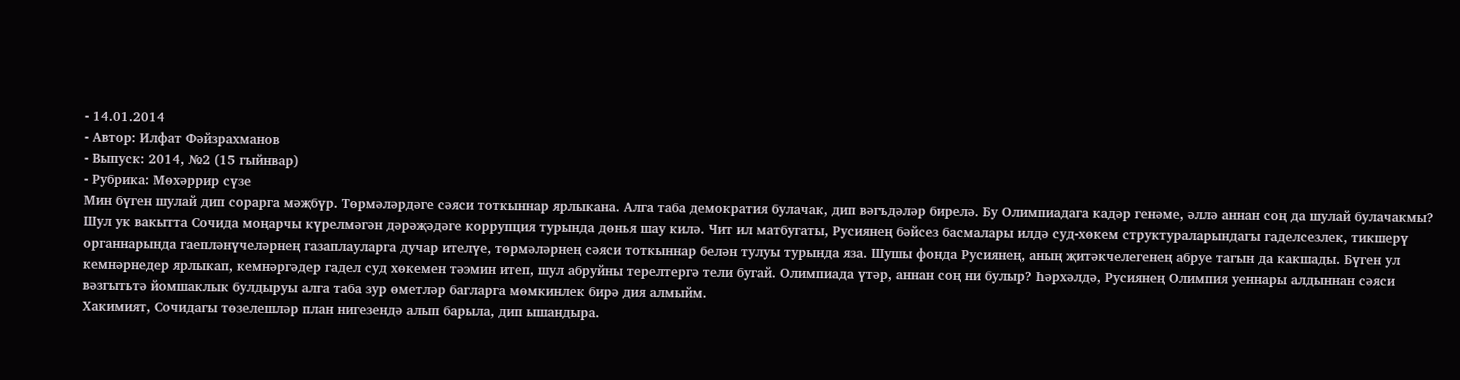- 14.01.2014
- Автор: Илфат Фәйзрахманов
- Выпуск: 2014, №2 (15 гыйнвар)
- Рубрика: Мөхәррир сүзе
Мин бүген шулай дип сорарга мәҗбүр. Төрмәләрдәге сәяси тоткыннар ярлыкана. Алга таба демократия булачак, дип вәгъдәләр бирелә. Бу Олимпиадага кадәр генәме, әллә аннан соң да шулай булачакмы?
Шул ук вакытта Сочида моңарчы күрелмәгән дәрәҗәдәге коррупция турында дөнья шау килә. Чит ил матбугаты, Русиянең бәйсез басмалары илдә суд-хөкем структураларындагы гаделсезлек, тикшерү органнарында гаепләнүчеләрнең газаплауларга дучар ителүе, төрмәләрнең сәяси тоткыннар белән тулуы турында яза. Шушы фонда Русиянең, аның җитәкчелегенең абруе тагын да какшады. Бүген ул кемнәрнедер ярлыкап, кемнәргәдер гадел суд хөкемен тәэмин итеп, шул абруйны терелтергә тели бугай. Олимпиада үтәр, аннан соң ни булыр? Һәрхәлдә, Русиянең Олимпия уеннары алдыннан сәяси вәзгытьтә йомшаклык булдыруы алга таба зур өметләр багларга мөмкинлек бирә дия алмыйм.
Хакимият, Сочидагы төзелешләр план нигезендә алып барыла, дип ышандыра.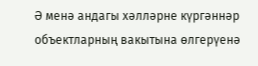Ә менә андагы хәлләрне күргәннәр объектларның вакытына өлгерүенә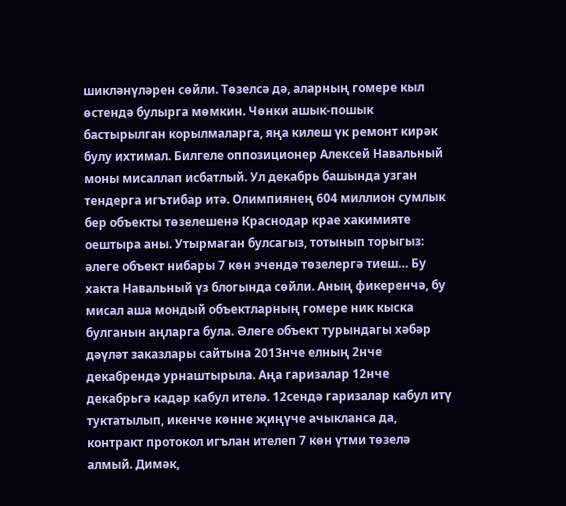шикләнүләрен сөйли. Төзелсә дә, аларның гомере кыл өстендә булырга мөмкин. Чөнки ашык-пошык бастырылган корылмаларга, яңа килеш үк ремонт кирәк булу ихтимал. Билгеле оппозиционер Алексей Навальный моны мисаллап исбатлый. Ул декабрь башында узган тендерга игътибар итә. Олимпиянең 604 миллион сумлык бер объекты төзелешенә Краснодар крае хакимияте оештыра аны. Утырмаган булсагыз, тотынып торыгыз: әлеге объект нибары 7 көн эчендә төзелергә тиеш… Бу хакта Навальный үз блогында сөйли. Аның фикеренчә, бу мисал аша мондый объектларның гомере ник кыска булганын аңларга була. Әлеге объект турындагы хәбәр дәүләт заказлары сайтына 2013нче елның 2нче декабрендә урнаштырыла. Аңа гаризалар 12нче декабрьгә кадәр кабул ителә. 12сендә гаризалар кабул итү туктатылып, икенче көнне җиңүче ачыкланса да, контракт протокол игълан ителеп 7 көн үтми төзелә алмый. Димәк,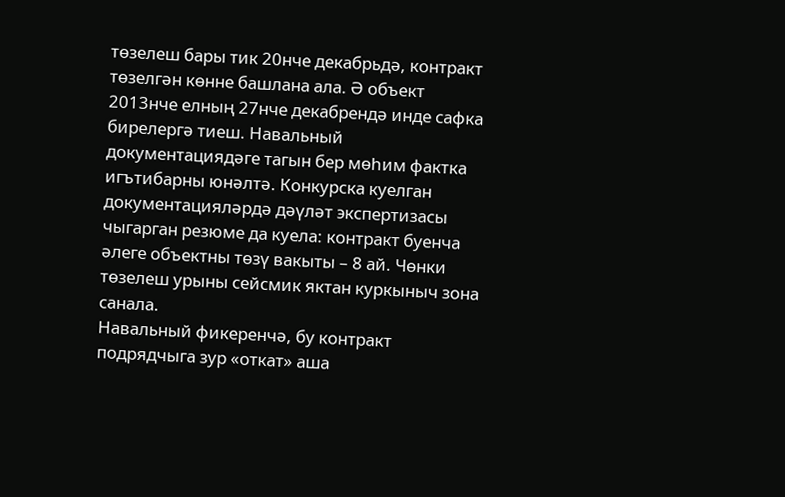төзелеш бары тик 20нче декабрьдә, контракт төзелгән көнне башлана ала. Ә объект 2013нче елның 27нче декабрендә инде сафка бирелергә тиеш. Навальный документациядәге тагын бер мөһим фактка игътибарны юнәлтә. Конкурска куелган документацияләрдә дәүләт экспертизасы чыгарган резюме да куела: контракт буенча әлеге объектны төзү вакыты – 8 ай. Чөнки төзелеш урыны сейсмик яктан куркыныч зона санала.
Навальный фикеренчә, бу контракт подрядчыга зур «откат» аша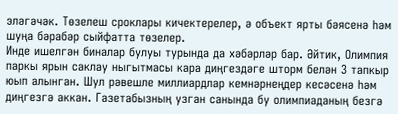эләгәчәк. Төзелеш сроклары кичектерелер, ә объект ярты бәясенә һәм шуңа бәрабәр сыйфатта төзелер.
Инде ишелгән биналар булуы турында да хәбәрләр бар. Әйтик, Олимпия паркы ярын саклау ныгытмасы кара диңгездәге шторм белән 3 тапкыр юып алынган. Шул рәвешле миллиардлар кемнәрнеңдер кесәсенә һәм диңгезгә аккан. Газетабызның узган санында бу олимпиаданың безгә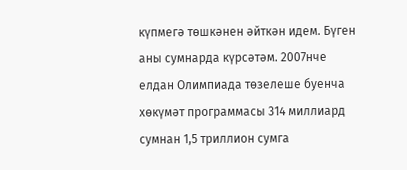күпмегә төшкәнен әйткән идем. Бүген аны сумнарда күрсәтәм. 2007нче елдан Олимпиада төзелеше буенча хөкүмәт программасы 314 миллиард сумнан 1,5 триллион сумга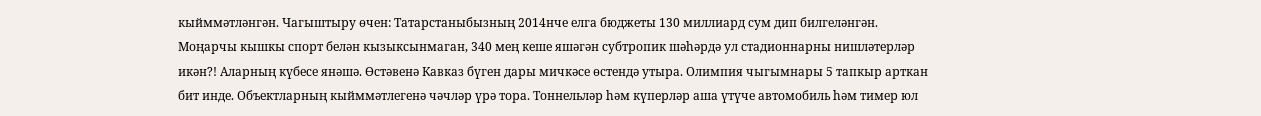кыйммәтләнгән. Чагыштыру өчен: Татарстаныбызның 2014нче елга бюджеты 130 миллиард сум дип билгеләнгән. Моңарчы кышкы спорт белән кызыксынмаган, 340 мең кеше яшәгән субтропик шәһәрдә ул стадионнарны нишләтерләр икән?! Аларның күбесе янәшә. Өстәвенә Кавказ бүген дары мичкәсе өстендә утыра. Олимпия чыгымнары 5 тапкыр арткан бит инде. Объектларның кыйммәтлегенә чәчләр үрә тора. Тоннельләр һәм күперләр аша үтүче автомобиль һәм тимер юл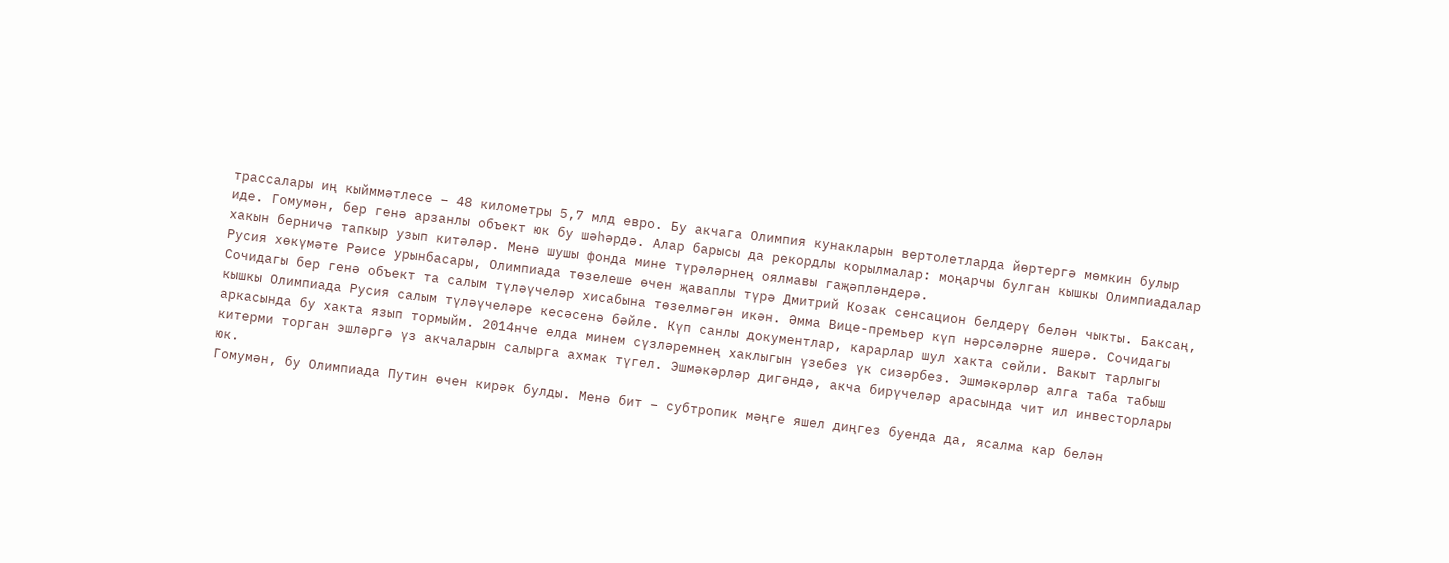трассалары иң кыйммәтлесе – 48 километры 5,7 млд евро. Бу акчага Олимпия кунакларын вертолетларда йөртергә мөмкин булыр иде. Гомумән, бер генә арзанлы объект юк бу шәһәрдә. Алар барысы да рекордлы корылмалар: моңарчы булган кышкы Олимпиадалар хакын берничә тапкыр узып китәләр. Менә шушы фонда мине түрәләрнең оялмавы гаҗәпләндерә.
Русия хөкүмәте Рәисе урынбасары, Олимпиада төзелеше өчен җаваплы түрә Дмитрий Козак сенсацион белдерү белән чыкты. Баксаң, Сочидагы бер генә объект та салым түләүчеләр хисабына төзелмәгән икән. Әмма Вице-премьер күп нәрсәләрне яшерә. Сочидагы кышкы Олимпиада Русия салым түләүчеләре кесәсенә бәйле. Күп санлы документлар, карарлар шул хакта сөйли. Вакыт тарлыгы аркасында бу хакта язып тормыйм. 2014нче елда минем сүзләремнең хаклыгын үзебез үк сизәрбез. Эшмәкәрләр алга таба табыш китерми торган эшләргә үз акчаларын салырга ахмак түгел. Эшмәкәрләр дигәндә, акча бирүчеләр арасында чит ил инвесторлары юк.
Гомумән, бу Олимпиада Путин өчен кирәк булды. Менә бит – субтропик мәңге яшел диңгез буенда да, ясалма кар белән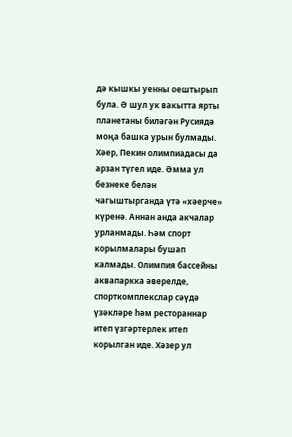дә кышкы уенны оештырып була. Ә шул ук вакытта ярты планетаны биләгән Русиядә моңа башка урын булмады.
Хәер, Пекин олимпиадасы да арзан түгел иде. Әмма ул безнеке белән чагыштырганда үтә «хәерче» күренә. Аннан анда акчалар урланмады. Һәм спорт корылмалары бушап калмады. Олимпия бассейны аквапаркка әверелде, спорткомплекслар сәүдә үзәкләре һәм рестораннар итеп үзгәртерлек итеп корылган иде. Хәзер ул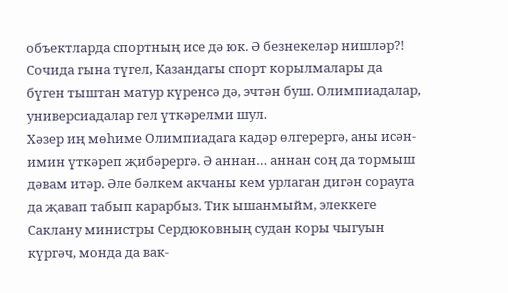объектларда спортның исе дә юк. Ә безнекеләр нишләр?! Сочида гына түгел, Казандагы спорт корылмалары да бүген тыштан матур күренсә дә, эчтән буш. Олимпиадалар, универсиадалар гел үткәрелми шул.
Хәзер иң мөһиме Олимпиадага кадәр өлгерергә, аны исән-имин үткәреп җибәрергә. Ә аннан… аннан соң да тормыш дәвам итәр. Әле бәлкем акчаны кем урлаган дигән сорауга да җавап табып карарбыз. Тик ышанмыйм, элеккеге Саклану министры Сердюковның судан коры чыгуын күргәч, монда да вак-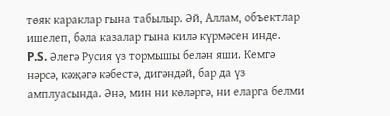төяк караклар гына табылыр. Әй, Аллам, объектлар ишелеп, бәла казалар гына килә күрмәсен инде.
P.S. Әлегә Русия үз тормышы белән яши. Кемгә нәрсә, кәҗәгә кәбестә, дигәндәй, бар да үз амплуасында. Әнә, мин ни көләргә, ни еларга белми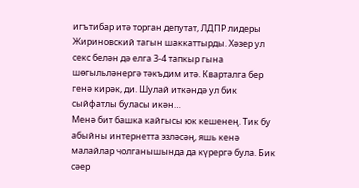игътибар итә торган депутат, ЛДПР лидеры Жириновский тагын шаккаттырды. Хәзер ул секс белән дә елга 3-4 тапкыр гына шөгыльләнергә тәкъдим итә. Кварталга бер генә кирәк, ди. Шулай иткәндә ул бик сыйфатлы буласы икән…
Менә бит башка кайгысы юк кешенең. Тик бу абыйны интернетта эзләсәң, яшь кенә малайлар чолганышында да күрергә була. Бик сәер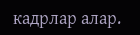кадрлар алар.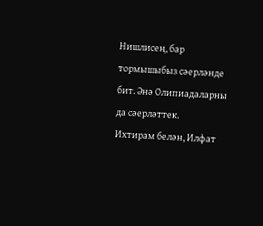Нишлисең, бар тормышыбыз сәерләнде бит. Әнә Олипиадаларны да сәерләттек.
Ихтирам белән, Илфат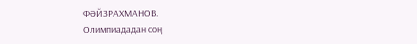ФӘЙЗРАХМАНОВ.
Олимпиададан соң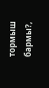тормыш бармы?,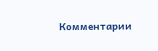Комментарии